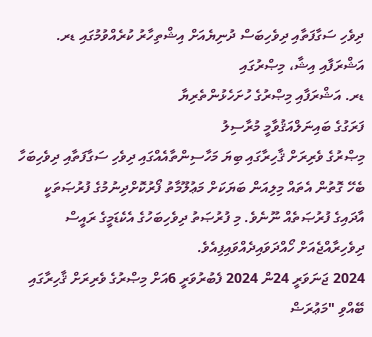ދިވެހި ސަގާފަތާއި ދިވެހިބަސް ދުނިޔެއަށް އިޝްތިހާރު ކުރެއްވުމުގައި ޑރ. އަޝްރަފާއި އިޝާ، މިޞްރުގައި
ޑރ. އަޝްރަފާއި މިޞްރުގެ ހުށަހެޅުންތެރިޔާ
ފަރަގުގެ ބައިނަލްއަޤުވާމީ މުރާސިލު
މިޞްރުގެ ވެރިރަށް ޤާހިރާގައި ބިޔަ މަހާސިންތާއެއްގައި ދިވެހި ސަގާފަތާއި ދިވެހިބަހާ ބެހޭ ގޮތުން އެތައް މިލިއަން ބަޔަކަށް މަޢުލޫމާތު ފޯރުކޮށްދިނުމުގެ ފުރުޞަތަކީ އާދައިގެ ފުރުޞަތެއް ނޫނެވެ. މި ފުރުޞަތު ދިވެހިބަހުގެ އެކެޑަމީގެ ރައީސް ދިވެހިރާއްޖެއަށް ހޯއްދަވައިދެއްވައިފިއެވެ.
2024 ޖަނަވަރީ 24ން 2024 ފެބުރުވަރީ 6އަށް މިޞްރުގެ ވެރިރަށް ޤާހިރާގައި ބޭއްވި "މަޢުރަޟް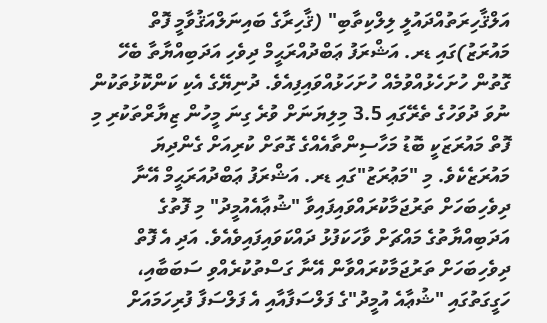އަލްޤާހިރަތުއްދައުލީ ލިލްކިތާބި" (ޤާހިރާގެ ބައިނަލްއަޤުވާމީ ފޮތް މައުރަޒު)ގައި ޑރ. އަޝްރަފު ޢަބްދުއްރަޙީމް ދިވެހި އަދަބިއްޔާތާ ބެހޭ ގޮތުން ހުށަހެޅުއްވުމެއް ހުށަހަޅުއްވައިފިއެވެ. ދުނިޔޭގެ އެކި ކަންކޮޅުތަކުން ނުވަ ދުވަހުގެ ތެރޭގައި 3.5 މިލިޔަނަށް ވުރެ ގިނަ މީހުން ޒިޔާރްތަކުރި މި ފޮތް މައުރަޒަކީ ބޮޑު މަހާސިންތާއެއްގެ ގޮތަށް ކުރިއަށް ގެންދިޔަ މައުރަޒެކެވެ. މި "މަޢުރަޒު"ގައި ޑރ. އަޝްރަފު ޢަބްދުއަރަޙީމް އޭނާ ދިވެހިބަހަށް ތަރުޖަމާކުރައްވައިފައިވާ "ޝުޢާއެއުމީދު" މި ފޮތުގެ އަދަބިއްޔާތުގެ މައްޗަށް ވާހަކަފުޅު ދައްކަވައިފައިވެއެވެ. އަދި އެ ފޮތް ދިވެހިބަހަށް ތަރުޖަމާކުރައްވާން އޭނާ ގަސްތުކުރެއްވި ސަބަބާއި، ހަގީގަތުގައި "ޝުޢާއެ އުމީދު"ގެ ފަލްސަފާއާއި އެ ފަލްސަފާ ފުރިހަމައަށް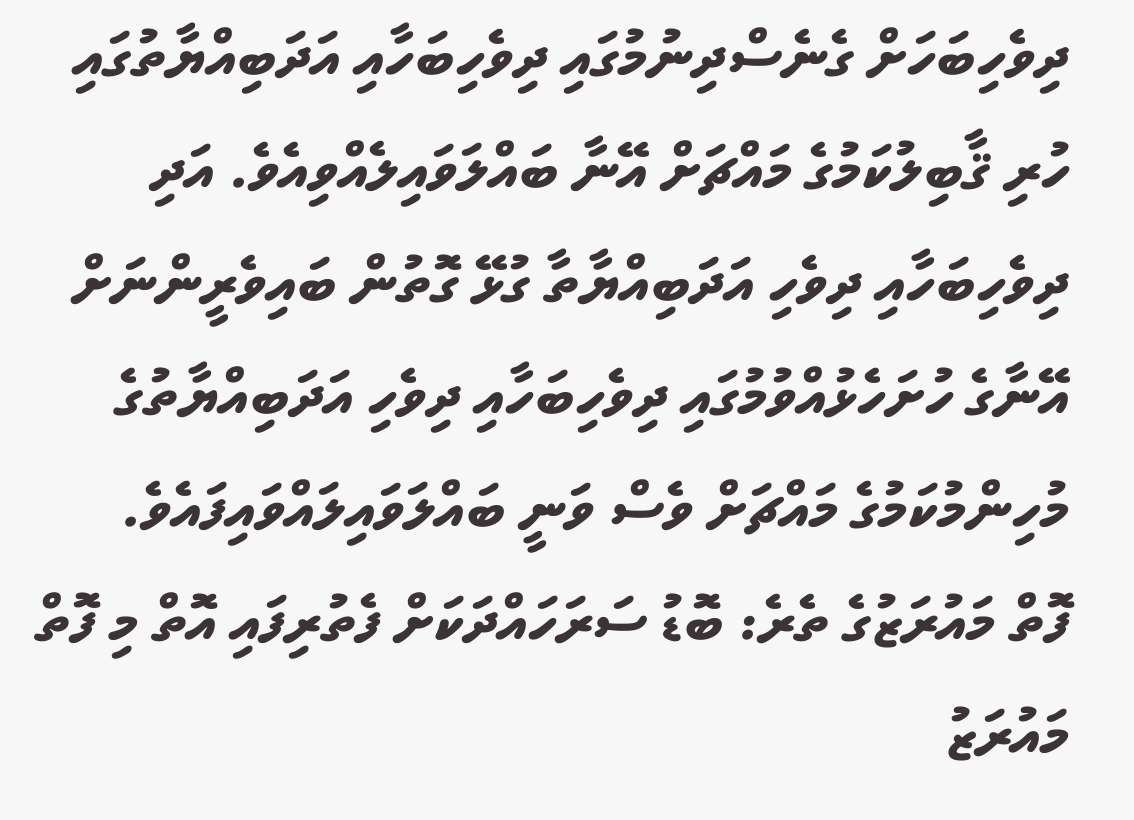ދިވެހިބަހަށް ގެނެސްދިނުމުގައި ދިވެހިބަހާއި އަދަބިއްޔާތުގައި ހުރި ޤާބިލުކަމުގެ މައްޗަށް އޭނާ ބައްލަވައިލެއްވިއެވެ. އަދި ދިވެހިބަހާއި ދިވެހި އަދަބިއްޔާތާ ގުޅޭ ގޮތުން ބައިވެރީންނަށް އޭނާގެ ހުށަހެޅުއްވުމުގައި ދިވެހިބަހާއި ދިވެހި އަދަބިއްޔާތުގެ މުހިންމުކަމުގެ މައްޗަށް ވެސް ވަނީ ބައްލަވައިލައްވައިފައެވެ.
ފޮތް މައުރަޒުގެ ތެރެ: ބޮޑު ސަރަހައްދަކަށް ފެތުރިފައި އޮތް މި ފޮތް މައުރަޒު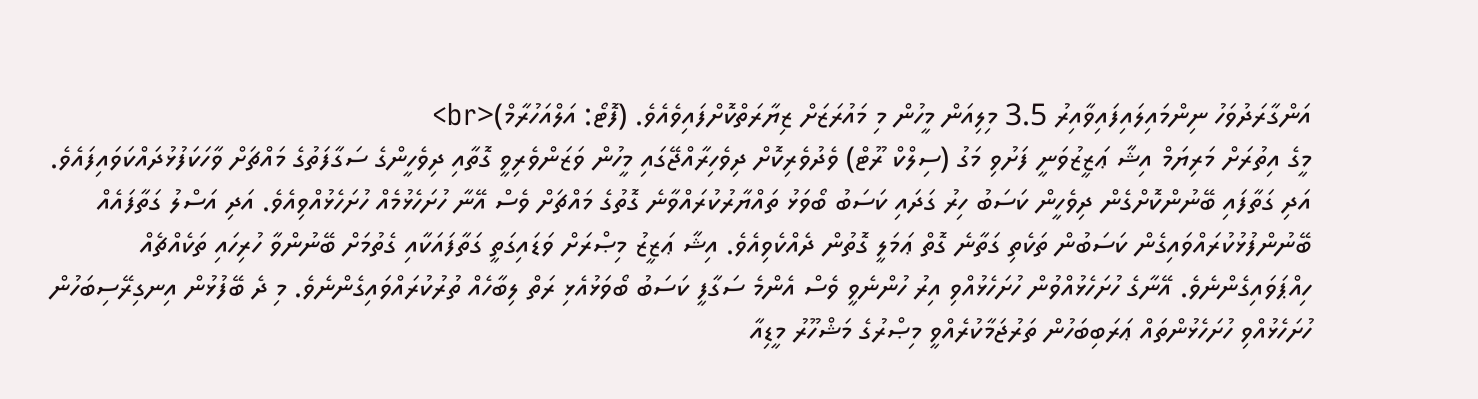އަންގާރަދުވަހު ނިންމައިލައިފައިވާއިރު 3.5 މިލިއަން މީހުން މި މައުރަޒަށް ޒިޔާރަތްކޮށްފައިވެއެވެ. (ފޮޓޯ: އަލްއަހުރާމް)<br>
މީގެ އިތުރަށް މަރިޔަމް އިޝާ ޢަޒީޒުވަނީ ފަށުވި މަގު (ސިލްކް ރޫޓް) ވެދުވެރިކޮށް ދިވެހިރާއްޖޭގައި މީހުން ވަޒަންވެރިވީ ގޮތާއި ދިވެހީންގެ ސަގާފަތުގެ މައްޗަށް ވާހަކަފުޅުދައްކަވައިފައެވެ. އަދި ގަތާފައި ބޭނުންކޮށްގެން ދިވެހީން ކަސަބު ހިރު ގަދައި ކަސަބު ބޯވަޅު ތައްޔާރުކުރައްވާނެ ގޮތުގެ މައްޗަށް ވެސް އޭނާ ހުށަހެޅުމެއް ހުށަހެޅުއްވިއެވެ. އަދި އަސްލު ގަތާފައެއް ބޭނުންފުޅުކުރައްވައިގެން ކަސަބުން ތަކެތި ގަތާނެ ގޮތް ޢަމަލީ ގޮތުން ދެއްކެވިއެވެ. އިޝާ ޢަޒީޒު މިޞްރަށް ވަޑައިގަތީ ގަތާފައަކާއި ގެތުމަށް ބޭނުންވާ ހުރިހައި ތަކެއްޗެއް ހިއްޕަވައިގެންނެވެ. އޭނާގެ ހުށަހެޅުއްވުން ހުށަހެޅުއްވި އިރު ހުންނެވީ ވެސް އެންމެ ސަގާފީ ކަސަބު ބޯވަޅުއެޅި ރަތް ލިބާހެއް ތުރުކުރައްވައިގެންނެވެ. މި ދެ ބޭފުޅުން އިނގިރޭސިބަހުން ހުށަހެޅުއްވި ހުށަހެޅުންތައް ޢަރަބިބަހުން ތަރުޖަމާކުރެއްވީ މިޞްރުގެ މަޝްހޫރު މީޑިއާ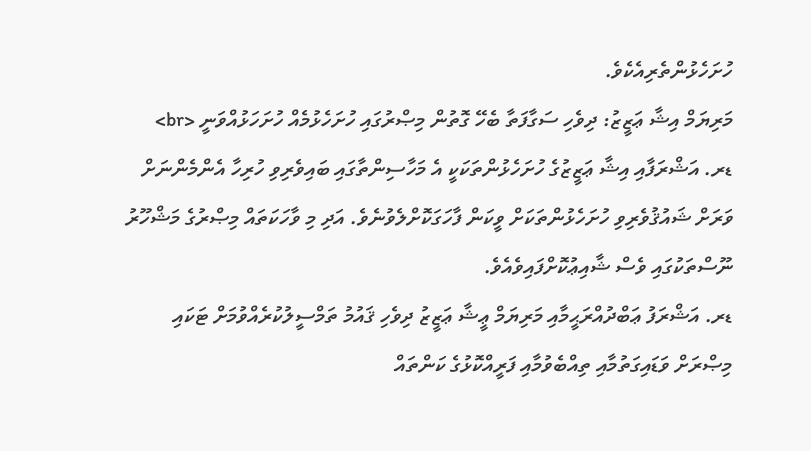ހުށަހެޅުންތެރިއެކެވެ.
މަރިޔަމް އިޝާ ޢަޒީޒު: ދިވެހި ސަގާފަތާ ބެހޭ ގޮތުން މިޞްރުގައި ހުށަހެޅުމެއް ހުށަހަޅުއްވަނީ <br>
ޑރ. އަޝްރަފާއި އިޝާ ޢަޒީޒުގެ ހުށަހެޅުންތަކަކީ އެ މަހާސިންތާގައި ބައިވެރިވި ހުރިހާ އެންމެންނަށް ވަރަށް ޝައުޤުވެރިވި ހުށަހެޅުންތަކަށް ވީކަން ފާހަގަކޮށްލެވުނެވެ. އަދި މި ވާހަކަތައް މިޞްރުގެ މަޝްހޫރު ނޫސްތަކުގައި ވެސް ޝާއިޢުކޮށްފައިވެއެވެ.
ޑރ. އަޝްރަފު ޢަބްދުއްރަޙީމާއި މަރިޔަމް ޢީޝާ ޢަޒީޒު ދިވެހި ޤައުމު ތަމްސީލުކުރެއްވުމަށް ޓަކައި މިޞްރަށް ވަޑައިގަތުމާއި ތިއްބެވުމާއި ފަރީއްކޮޅުގެ ކަންތައް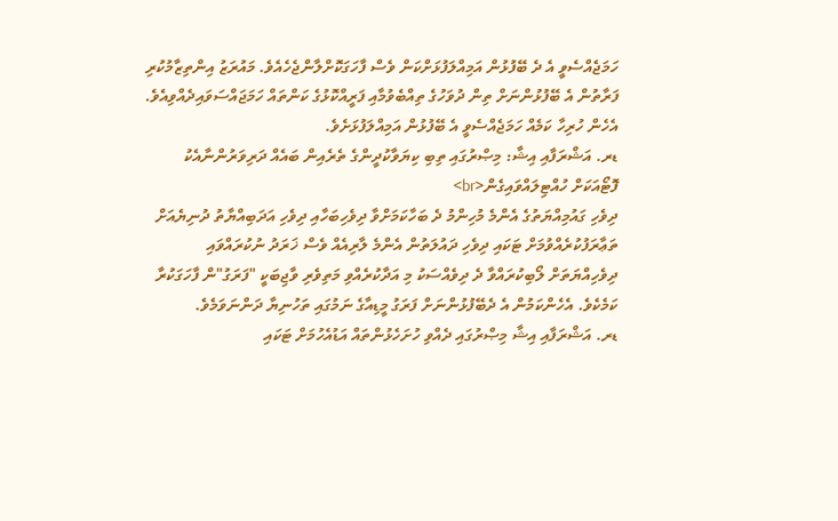ހަމަޖެއްސެވީ އެ ދެ ބޭފުޅުން އަމިއްލަފުޅަށްކަން ވެސް ފާހަގަކޮށްލާންޖެހެއެވެ. މައުރަޒު އިންތިޒާމުކުރި ފަރާތުން އެ ބޭފުޅުންނަށް ތިން ދުވަހުގެ ތިއްބެވުމާއި ފަރީއްކޮޅުގެ ކަންތައް ހަމަޖައްސަވައިދެއްވިއެވެ. އެހެން ހުރިހާ ކަމެއް ހަމަޖެއްސެވީ އެ ބޭފުޅުން އަމިއްލަފުޅަށެވެ.
ޑރ. އަޝްރަފާއި އިޝާ: މިޞްރުގައި ތިބި ކިޔަވާކުދީންގެ ތެރެއިން ބައެއް ދަރިވަރުންނާއެކު ފޮޓޯއަކަށް ހުއްޓިލައްވައިގެން<br>
ދިވެހި ގައުމިއްޔަތުގެ އެންމެ މުހިންމު ދެ ބަހާކަމަށްވާ ދިވެހިބަހާއި ދިވެހި އަދަބިއްޔާތު ދުނިޔެއަށް ތަޢާރަފުކުރެއްވުމަށް ޓަކައި ދިވެހި ދައުލަތުން އެންމެ ލާރިއެއް ވެސް ޚަރަދު ނުކުރައްވައި ދިވެހިއްޔަތަށް ލޯބިކުރައްވާ ދެ ދިވެއްސަކު މި އަދާކުރެއްވި މަތިވެރި ވާޖިބަކީ "ފަރަގު"ން ފާހަގަކުރާ ކަމެކެވެ. އެހެންކަމުން އެ ދެބޭފުޅުންނަށް ފަރަގު މީޑިއާގެ ނަމުގައި ތަހުނިޔާ ދަންނަވަމެވެ.
ޑރ. އަޝްރަފާއި އިޝާ މިޞްރުގައި ދެއްވި ހުށަހެޅުންތައް އަޑުއެހުމަށް ޓަކައި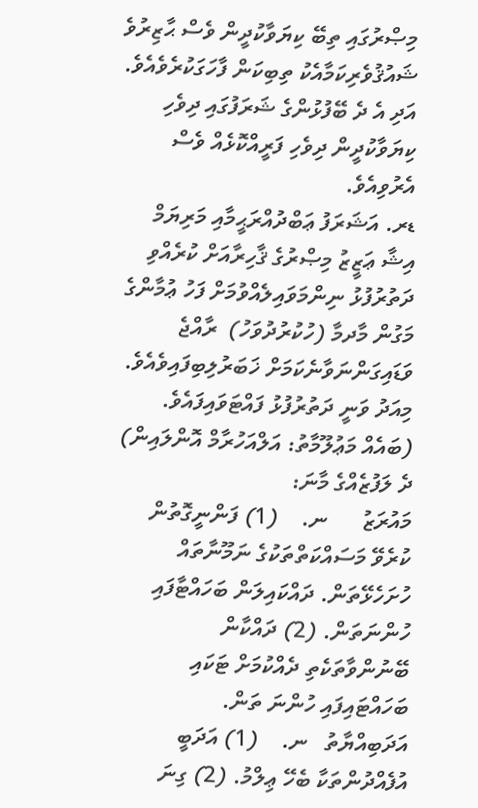މިޞްރުގައި ތިބޭ ކިޔަވާކުދީން ވެސް ޙާޒިރުވެ ޝައުޤުވެރިކަމާއެކު ތިބިކަން ފާހަގަކުރެވެއެވެ. އަދި އެ ދެ ބޭފުޅުންގެ ޝަރަފުގައި ދިވެހި ކިޔަވާކުދީން ދިވެހި ފަރީއްކޮޅެއް ވެސް އެރުވިއެވެ.
ޑރ. އަޝަރަފު ޢަބްދުއްރަޙީމާއި މަރިޔަމް އިޝާ ޢަޒީޒު މިޞްރުގެ ޤާހިރާއަށް ކުރެއްވި ދަތުރުފުޅު ނިންމަވައިލެއްވުމަށް ފަހު ޢުމާންގެ މަގުން މާދމާ (ހުކުރުދުވަހު)  ރާއްޖެ ވަޑައިގަންނަވާނެކަމަށް ޚަބަރުލިބިފައިވެއެވެ. މިއަދު ވަނީ ދަތުރުފުޅު ފައްޓަވައިފައެވެ.
(ބައެއް މަޢުލޫމާތު: އަލްއަހުރާމް އޮންލައިން)
ދެ ލަފުޒެއްގެ މާނަ:
މައުރަޒު      ނ.    (1) ފަންނީގޮތުން ކުރެވޭ މަސައްކަތްތަކުގެ ނަމޫނާތައް ހުށަހެޅޭތަން. ދައްކައިލަން ބަހައްޓާފައި ހުންނަތަން. (2) ދައްކާން ބޭނުންވާތަކެތި ދެއްކުމަށް ޓަކައި ބަހައްޓައިފައި ހުންނަ ތަން.
އަދަބިއްޔާތު   ނ.    (1) އަދަބީ އުފެއްދުންތަކާ ބެހޭ ޢިލްމު. (2) ގިނަ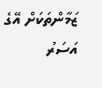ޒަމާންތަކަށް އޭގެ އަސަރު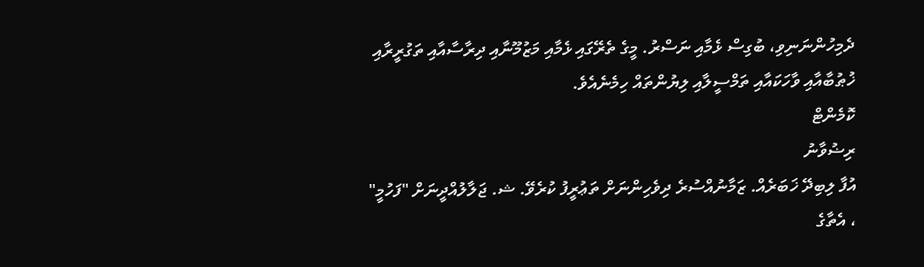ދެމިހުންނަނިވި، ބުގިސް ޅެމާއި ނަސްރު. މީގެ ތެރޭގައި ޅެމާއި މަޒުމޫނާއި ދިރާސާއާއި ތަގުރީރާއި ޚުޠުބާއާއި ވާހަކައާއި ތަމްސީލާއި ލިޔުންތައް ހިމެނެއެވެ.
ކޮމެންޓް
ރިޟުވާނު
އުފާ ލިބިދޭ ޚަބަރެއް. ޒަމާނުއްސުރެ ދިވެހިންނަށް ތަޢުރީފު ކުރެވޭ. ޝ. ޖަލާލުއްދީނަށް "ފަހުމީ" ، އެތާގެ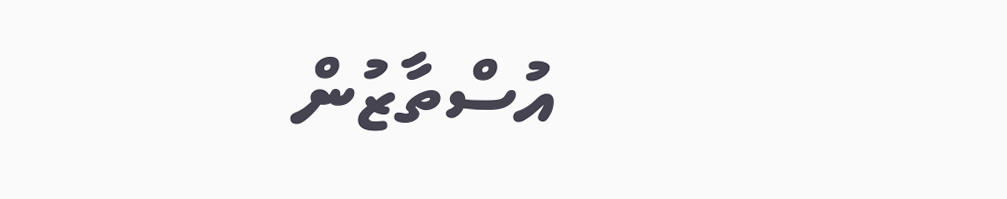އުސްތާޒުން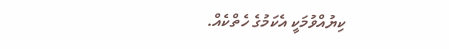ކިޔުއްވުމަކީ އެކަމުގެ ހެތްކެއް.